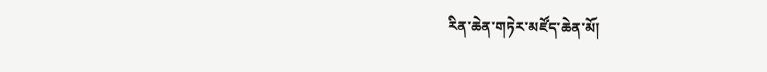རིན་ཆེན་གཏེར་མཛོད་ཆེན་མོ།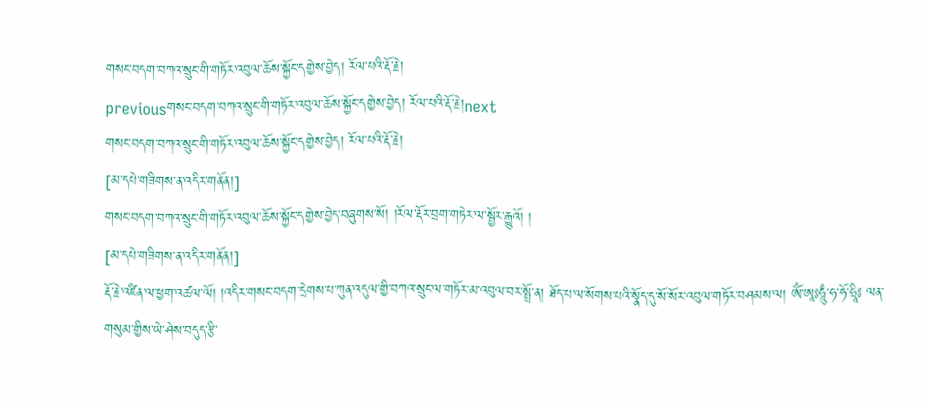གསང་བདག་བཀའ་སྲུང་གི་གཏོར་འབུལ་ཆོས་སྐྱོང་དགྱེས་བྱེད། རོལ་པའི་རྡོ་རྗེ།
previousགསང་བདག་བཀའ་སྲུང་གི་གཏོར་འབུལ་ཆོས་སྐྱོང་དགྱེས་བྱེད། རོལ་པའི་རྡོ་རྗེ།next
གསང་བདག་བཀའ་སྲུང་གི་གཏོར་འབུལ་ཆོས་སྐྱོང་དགྱེས་བྱེད། རོལ་པའི་རྡོ་རྗེ།
[མ་དཔེ་གཟིགས་ན་འདིར་གནོན།]
གསང་བདག་བཀའ་སྲུང་གི་གཏོར་འབུལ་ཆོས་སྐྱོང་དགྱེས་བྱེད་བཞུགས་སོ། །རོལ་རྡོར་བྲག་གཏེར་ལ་སྦྱོར་རྒྱུའོ། །
[མ་དཔེ་གཟིགས་ན་འདིར་གནོན།]
རྡོ་རྗེ་འཛིན་ལ་ཕྱག་འཚལ་ལོ། །འདིར་གསང་བདག་དྲེགས་པ་ཀུན་འདུལ་གྱི་བཀའ་སྲུང་ལ་གཏོར་མ་འབུལ་བར་སྤྲོ་ན། ཐོད་པ་ལ་སོགས་པའི་སྣོད་དུ་སོ་སོར་འབུལ་གཏོར་བཤམས་ལ། ཨོཾ་ཨཱཿཧཱུྃ་ཧ་ཧོ་ཧྲཱིཿ ལན་གསུམ་གྱིས་ཡེ་ཤེས་བདུད་རྩི་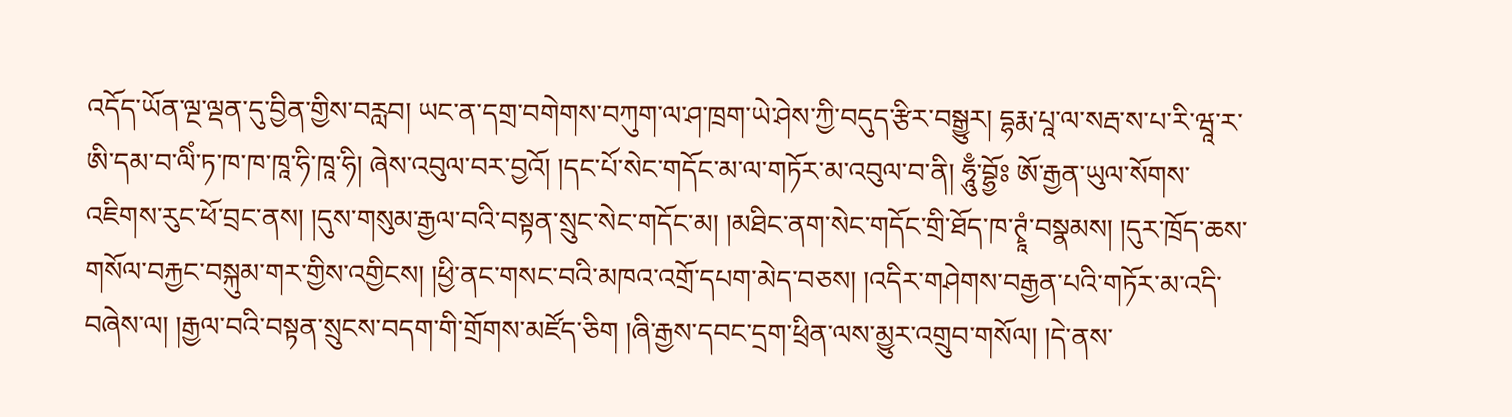འདོད་ཡོན་ལྔ་ལྡན་དུ་བྱིན་གྱིས་བརླབ། ཡང་ན་དགྲ་བགེགས་བཀུག་ལ་ཤ་ཁྲག་ཡེ་ཤེས་ཀྱི་བདུད་རྩིར་བསྒྱུར། དྷརྨ་པཱ་ལ་སརྦ་ས་པ་རི་ཝཱ་ར་ཨི་དམ་བ་ལིཾ་ཏ་ཁ་ཁ་ཁཱ་ཧི་ཁཱ་ཧི། ཞེས་འབུལ་བར་བྱའོ། །དང་པོ་སེང་གདོང་མ་ལ་གཏོར་མ་འབུལ་བ་ནི། ཧཱུྃ་བྷྱོཿ ཨོ་རྒྱན་ཡུལ་སོགས་འཇིགས་རུང་ཕོ་བྲང་ནས། །དུས་གསུམ་རྒྱལ་བའི་བསྟན་སྲུང་སེང་གདོང་མ། །མཐིང་ནག་སེང་གདོང་གྲི་ཐོད་ཁ་ཊྭཱཾ་བསྣམས། །དུར་ཁྲོད་ཆས་གསོལ་བརྐྱང་བསྐུམ་གར་གྱིས་འགྱིངས། །ཕྱི་ནང་གསང་བའི་མཁའ་འགྲོ་དཔག་མེད་བཅས། །འདིར་གཤེགས་བརྒྱན་པའི་གཏོར་མ་འདི་བཞེས་ལ། །རྒྱལ་བའི་བསྟན་སྲུངས་བདག་གི་གྲོགས་མཛོད་ཅིག །ཞི་རྒྱས་དབང་དྲག་ཕྲིན་ལས་མྱུར་འགྲུབ་གསོལ། །དེ་ནས་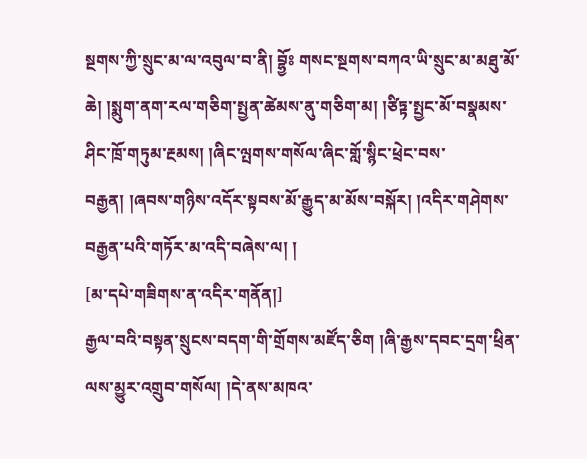སྔགས་ཀྱི་སྲུང་མ་ལ་འབུལ་བ་ནི། བྷྱོཿ གསང་སྔགས་བཀའ་ཡི་སྲུང་མ་མཐུ་མོ་ཆེ། །སྨུག་ནག་རལ་གཅིག་སྤྱན་ཚེམས་ནུ་གཅིག་མ། །ཙིཏྟ་སྤྱང་མོ་བསྣམས་ཤིང་ཁྲོ་གཏུམ་རྔམས། །ཞིང་ལྤགས་གསོལ་ཞིང་གློ་སྙིང་ཕྲེང་བས་བརྒྱན། །ཞབས་གཉིས་འདོར་སྟབས་མོ་རྒྱུད་མ་མོས་བསྐོར། །འདིར་གཤེགས་བརྒྱན་པའི་གཏོར་མ་འདི་བཞེས་ལ། །
[མ་དཔེ་གཟིགས་ན་འདིར་གནོན།]
རྒྱལ་བའི་བསྟན་སྲུངས་བདག་གི་གྲོགས་མཛོད་ཅིག །ཞི་རྒྱས་དབང་དྲག་ཕྲིན་ལས་མྱུར་འགྲུབ་གསོལ། །དེ་ནས་མཁའ་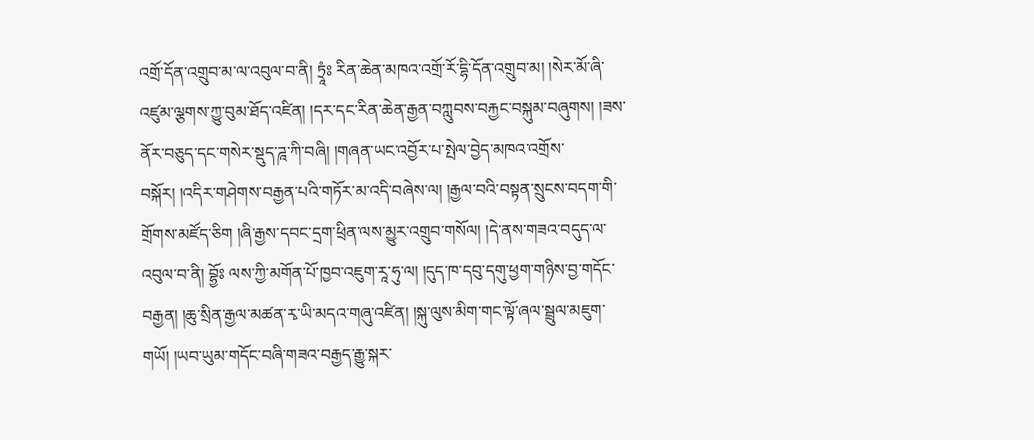འགྲོ་དོན་འགྲུབ་མ་ལ་འབུལ་བ་ནི། ཏྲཱཾཿ རིན་ཆེན་མཁའ་འགྲོ་རོ་དྷི་དོན་འགྲུབ་མ། །སེར་མོ་ཞི་འཛུམ་ལྕགས་ཀྱུ་བུམ་ཐོད་འཛིན། །དར་དང་རིན་ཆེན་རྒྱན་བཀླུབས་བརྐྱང་བསྐུམ་བཞུགས། །ཟས་ནོར་བཅུད་དང་གསེར་སྡུད་ཌཱ་ཀི་བཞི། །གཞན་ཡང་འབྱོར་པ་སྤེལ་བྱེད་མཁའ་འགྲོས་བསྐོར། །འདིར་གཤེགས་བརྒྱན་པའི་གཏོར་མ་འདི་བཞེས་ལ། །རྒྱལ་བའི་བསྟན་སྲུངས་བདག་གི་གྲོགས་མཛོད་ཅིག །ཞི་རྒྱས་དབང་དྲག་ཕྲིན་ལས་མྱུར་འགྲུབ་གསོལ། །དེ་ནས་གཟའ་བདུད་ལ་འབུལ་བ་ནི། བྷྱོཿ ལས་ཀྱི་མགོན་པོ་ཁྱབ་འཇུག་རཱ་ཧུ་ལ། །དུད་ཁ་དབུ་དགུ་ཕྱག་གཉིས་བྱ་གདོང་བརྒྱན། །ཆུ་སྲིན་རྒྱལ་མཚན་རྭ་ཡི་མདའ་གཞུ་འཛིན། །སྐུ་ལུས་མིག་གང་ལྟོ་ཞལ་སྦྲུལ་མཇུག་གཡོ། །ཡབ་ཡུམ་གདོང་བཞི་གཟའ་བརྒྱད་རྒྱུ་སྐར་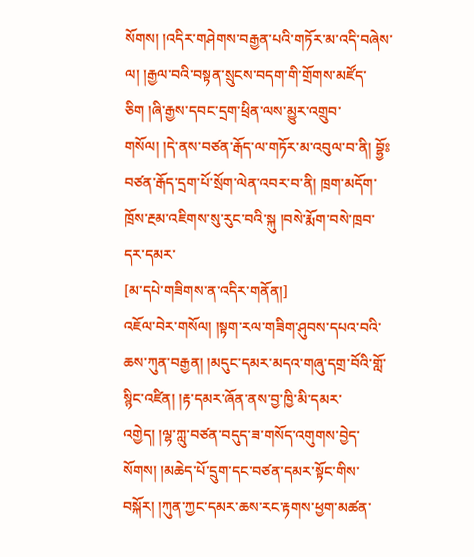སོགས། །འདིར་གཤེགས་བརྒྱན་པའི་གཏོར་མ་འདི་བཞེས་ལ། །རྒྱལ་བའི་བསྟན་སྲུངས་བདག་གི་གྲོགས་མཛོད་ཅིག །ཞི་རྒྱས་དབང་དྲག་ཕྲིན་ལས་མྱུར་འགྲུབ་གསོལ། །དེ་ནས་བཙན་རྒོད་ལ་གཏོར་མ་འབུལ་བ་ནི། བྷྱོཿ བཙན་རྒོད་དྲག་པོ་སྲོག་ལེན་འབར་བ་ནི། ཁྲག་མདོག་ཁྲོས་རྔམ་འཇིགས་སུ་རུང་བའི་སྐུ །བསེ་རྨོག་བསེ་ཁྲབ་དར་དམར་
[མ་དཔེ་གཟིགས་ན་འདིར་གནོན།]
འཇོལ་བེར་གསོལ། །སྟག་རལ་གཟིག་ཤུབས་དཔའ་བའི་ཆས་ཀུན་བརྒྱན། །མདུང་དམར་མདའ་གཞུ་དགྲ་བོའི་གློ་སྙིང་འཛིན། །རྟ་དམར་ཞོན་ནས་བྱ་ཁྱི་མི་དམར་འགྱེད། །ལྷ་ཀླུ་བཙན་བདུད་ཟ་གསོད་འགུགས་བྱེད་སོགས། །མཆེད་པོ་དྲུག་དང་བཙན་དམར་སྟོང་གིས་བསྐོར། །ཀུན་ཀྱང་དམར་ཆས་རང་རྟགས་ཕྱག་མཚན་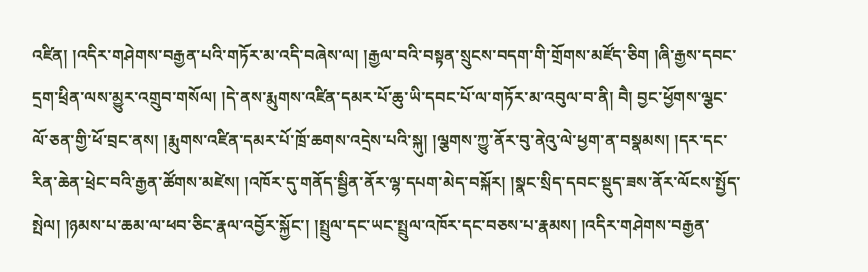འཛིན། །འདིར་གཤེགས་བརྒྱན་པའི་གཏོར་མ་འདི་བཞེས་ལ། །རྒྱལ་བའི་བསྟན་སྲུངས་བདག་གི་གྲོགས་མཛོད་ཅིག །ཞི་རྒྱས་དབང་དྲག་ཕྲིན་ལས་མྱུར་འགྲུབ་གསོལ། །དེ་ནས་རྨུགས་འཛིན་དམར་པོ་ཆུ་ཡི་དབང་པོ་ལ་གཏོར་མ་འབུལ་བ་ནི། བཻ། བྱང་ཕྱོགས་ལྕང་ལོ་ཅན་གྱི་ཕོ་བྲང་ནས། །རྨུགས་འཛིན་དམར་པོ་ཁྲོ་ཆགས་འདྲེས་པའི་སྐུ། །ལྕགས་ཀྱུ་ནོར་བུ་ནེའུ་ལེ་ཕྱག་ན་བསྣམས། །དར་དང་རིན་ཆེན་ཕྲེང་བའི་རྒྱན་ཚོགས་མཛེས། །འཁོར་དུ་གནོད་སྦྱིན་ནོར་ལྷ་དཔག་མེད་བསྐོར། །སྣང་སྲིད་དབང་སྡུད་ཟས་ནོར་ལོངས་སྤྱོད་སྤེལ། །ཉམས་པ་ཆམ་ལ་ཕབ་ཅིང་རྣལ་འབྱོར་སྐྱོང་། །སྤྲུལ་དང་ཡང་སྤྲུལ་འཁོར་དང་བཅས་པ་རྣམས། །འདིར་གཤེགས་བརྒྱན་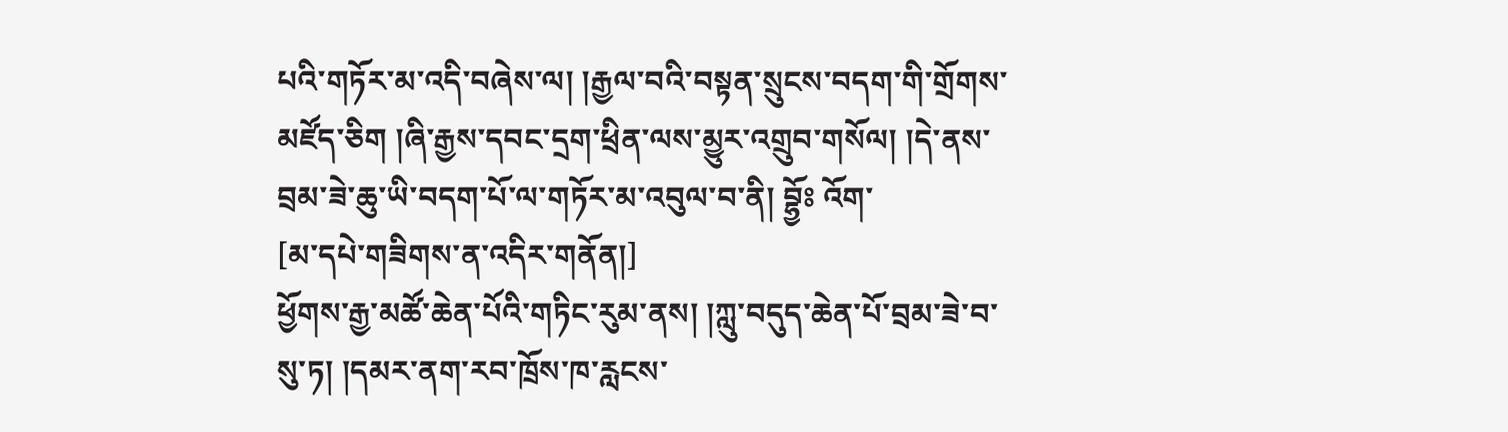པའི་གཏོར་མ་འདི་བཞེས་ལ། །རྒྱལ་བའི་བསྟན་སྲུངས་བདག་གི་གྲོགས་མཛོད་ཅིག །ཞི་རྒྱས་དབང་དྲག་ཕྲིན་ལས་མྱུར་འགྲུབ་གསོལ། །དེ་ནས་བྲམ་ཟེ་ཆུ་ཡི་བདག་པོ་ལ་གཏོར་མ་འབུལ་བ་ནི། བྷྱོཿ འོག་
[མ་དཔེ་གཟིགས་ན་འདིར་གནོན།]
ཕྱོགས་རྒྱ་མཚོ་ཆེན་པོའི་གཏིང་རུམ་ནས། །ཀླུ་བདུད་ཆེན་པོ་བྲམ་ཟེ་བ་སུ་ཏ། །དམར་ནག་རབ་ཁྲོས་ཁ་རླངས་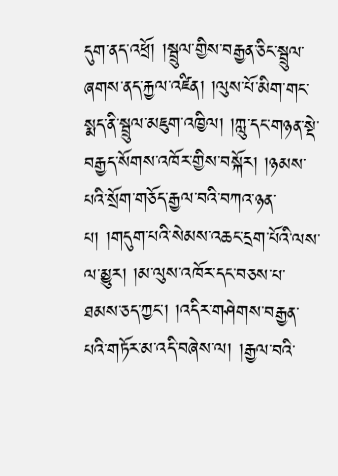དུག་ནད་འཕྲོ། །སྦྲུལ་གྱིས་བརྒྱན་ཅིང་སྦྲུལ་ཞགས་ནད་རྐྱལ་འཛིན། །ལུས་པོ་མིག་གང་སྨད་ནི་སྦྲུལ་མཇུག་འཁྱིལ། །ཀླུ་དང་གཉན་སྡེ་བརྒྱད་སོགས་འཁོར་གྱིས་བསྐོར། །ཉམས་པའི་སྲོག་གཅོད་རྒྱལ་བའི་བཀའ་ཉན་པ། །གདུག་པའི་སེམས་འཆང་དྲག་པོའི་ལས་ལ་མྱུར། །མ་ལུས་འཁོར་དང་བཅས་པ་ཐམས་ཅད་ཀྱང་། །འདིར་གཤེགས་བརྒྱན་པའི་གཏོར་མ་འདི་བཞེས་ལ། །རྒྱལ་བའི་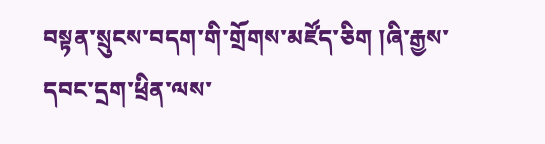བསྟན་སྲུངས་བདག་གི་གྲོགས་མཛོད་ཅིག །ཞི་རྒྱས་དབང་དྲག་ཕྲིན་ལས་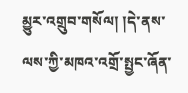མྱུར་འགྲུབ་གསོལ། །དེ་ནས་ལས་ཀྱི་མཁའ་འགྲོ་སྤྱང་ཞོན་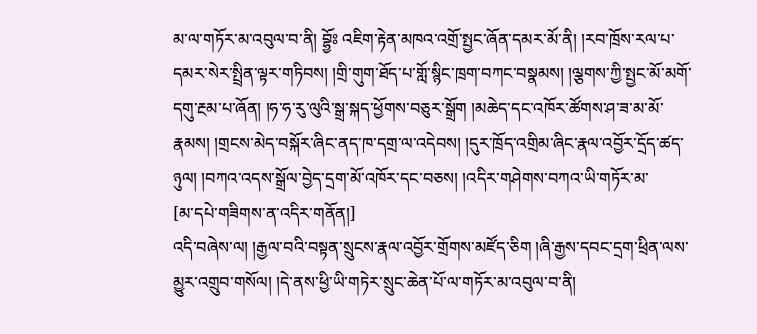མ་ལ་གཏོར་མ་འབུལ་བ་ནི། བྷྱོཿ འཇིག་རྟེན་མཁའ་འགྲོ་སྤྱང་ཞོན་དམར་མོ་ནི། །རབ་ཁྲོས་རལ་པ་དམར་སེར་སྤྲིན་ལྟར་གཏིབས། །གྲི་གུག་ཐོད་པ་གློ་སྙིང་ཁྲག་བཀང་བསྣམས། །ལྕགས་ཀྱི་སྤྱང་མོ་མགོ་དགུ་རྔམ་པ་ཞོན། །ཧ་ཧ་རུ་ལུའི་སྒྲ་སྐད་ཕྱོགས་བཅུར་སྒྲོག །མཆེད་དང་འཁོར་ཚོགས་ཤ་ཟ་མ་མོ་རྣམས། །གྲངས་མེད་བསྐོར་ཞིང་ནད་ཁ་དགྲ་ལ་འདེབས། །དུར་ཁྲོད་འགྲིམ་ཞིང་རྣལ་འབྱོར་དྲོད་ཚད་ཉུལ། །བཀའ་འདས་སྒྲོལ་བྱེད་དྲག་མོ་འཁོར་དང་བཅས། །འདིར་གཤེགས་བཀའ་ཡི་གཏོར་མ་
[མ་དཔེ་གཟིགས་ན་འདིར་གནོན།]
འདི་བཞེས་ལ། །རྒྱལ་བའི་བསྟན་སྲུངས་རྣལ་འབྱོར་གྲོགས་མཛོད་ཅིག །ཞི་རྒྱས་དབང་དྲག་ཕྲིན་ལས་མྱུར་འགྲུབ་གསོལ། །དེ་ནས་ཕྱི་ཡི་གཏེར་སྲུང་ཆེན་པོ་ལ་གཏོར་མ་འབུལ་བ་ནི།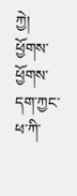ཀྱེ། ཕྱོགས་ཕྱོགས་དག་ཀྱང་ཕ་ཀི་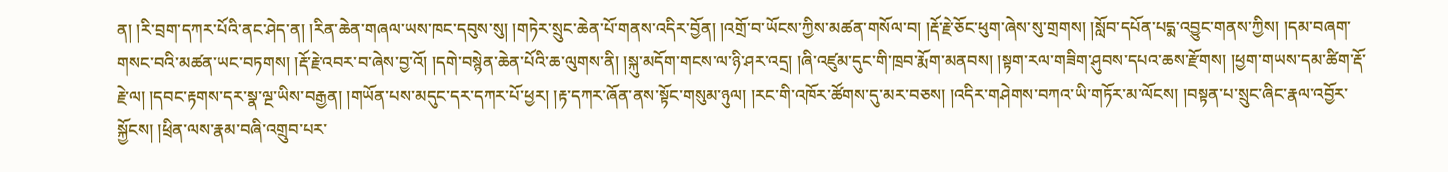ན། །རི་བྲག་དཀར་པོའི་ནང་ཤེད་ན། །རིན་ཆེན་གཞལ་ཡས་ཁང་དབུས་སུ། །གཏེར་སྲུང་ཆེན་པོ་གནས་འདིར་བྱོན། །འགྲོ་བ་ཡོངས་ཀྱིས་མཚན་གསོལ་བ། །རྡོ་རྗེ་ཅོང་ཕུག་ཞེས་སུ་གྲགས། །སློབ་དཔོན་པདྨ་འབྱུང་གནས་ཀྱིས། །དམ་བཞག་གསང་བའི་མཚན་ཡང་བཏགས། །རྡོ་རྗེ་འབར་བ་ཞེས་བྱ་འོ། །དགེ་བསྙེན་ཆེན་པོའི་ཆ་ལུགས་ནི། །སྐུ་མདོག་གངས་ལ་ཉི་ཤར་འདྲ། །ཞི་འཛུམ་དུང་གི་ཁྲབ་རྨོག་མནབས། །སྟག་རལ་གཟིག་ཤུབས་དཔའ་ཆས་རྫོགས། །ཕྱག་གཡས་དམ་ཚིག་རྡོ་རྗེ་ལ། །དབང་རྟགས་དར་སྣ་ལྔ་ཡིས་བརྒྱན། །གཡོན་པས་མདུང་དར་དཀར་པོ་ཕྱར། །རྟ་དཀར་ཞོན་ནས་སྟོང་གསུམ་ཉུལ། །རང་གི་འཁོར་ཚོགས་དུ་མར་བཅས། །འདིར་གཤེགས་བཀའ་ཡི་གཏོར་མ་ལོངས། །བསྟན་པ་སྲུང་ཞིང་རྣལ་འབྱོར་སྐྱོངས། །ཕྲིན་ལས་རྣམ་བཞི་འགྲུབ་པར་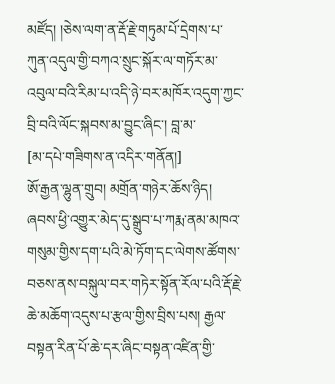མཛོད། །ཅེས་ལག་ན་རྡོ་རྗེ་གཏུམ་པོ་དྲེགས་པ་ཀུན་འདུལ་གྱི་བཀའ་སྲུང་སྐོར་ལ་གཏོར་མ་འབུལ་བའི་རིམ་པ་འདི་ཉེ་བར་མཁོར་འདུག་ཀྱང་བྲི་བའི་ལོང་སྐབས་མ་བྱུང་ཞིང་། བླ་མ་
[མ་དཔེ་གཟིགས་ན་འདིར་གནོན།]
ཨོ་རྒྱན་ལྷུན་གྲུབ། མགྲོན་གཉེར་ཆོས་ཉིད། ཞབས་ཕྱི་འགྱུར་མེད་དུ་སྒྲུབ་པ་ཀརྨ་ནམ་མཁའ་གསུམ་གྱིས་དག་པའི་མེ་ཏོག་དང་ལེགས་ཚོགས་བཅས་ནས་བསྐུལ་བར་གཏེར་སྟོན་རོལ་པའི་རྡོ་རྗེ་ཆེ་མཆོག་འདུས་པ་རྩལ་གྱིས་བྲིས་པས། རྒྱལ་བསྟན་རིན་པོ་ཆེ་དར་ཞིང་བསྟན་འཛིན་གྱི་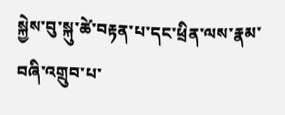སྐྱེས་བུ་སྐུ་ཚེ་བརྟན་པ་དང་ཕྲིན་ལས་རྣམ་བཞི་འགྲུབ་པ་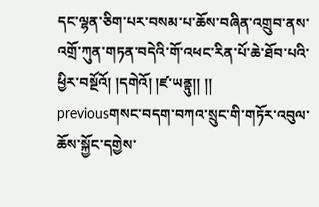དང་ལྷན་ཅིག་པར་བསམ་པ་ཆོས་བཞིན་འགྲུབ་ནས་འགྲོ་ཀུན་གཏན་བདེའི་གོ་འཕང་རིན་པོ་ཆེ་ཐོབ་པའི་ཕྱིར་བསྔོའོ། །དགེའོ། །ཛ་ཡནྟུ།། །།
previousགསང་བདག་བཀའ་སྲུང་གི་གཏོར་འབུལ་ཆོས་སྐྱོང་དགྱེས་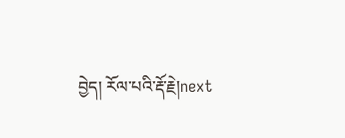བྱེད། རོལ་པའི་རྡོ་རྗེ།next